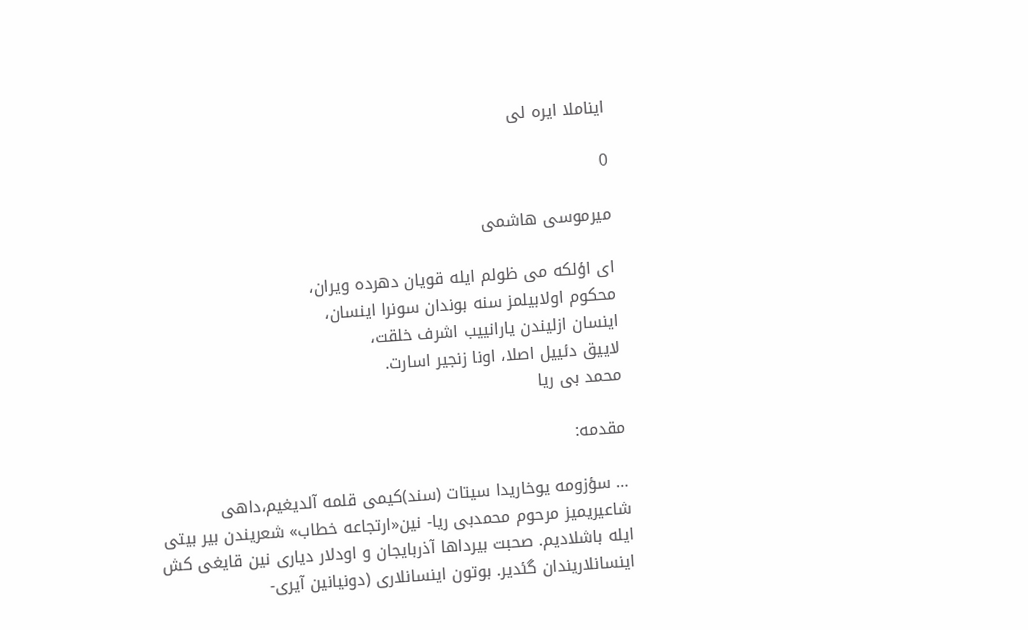ايناملا ايره لی

0

ميرموسی هاشمی

ای اؤلکه می ظولم ايله قويان دهرده ويران،
محکوم اولابيلمز سنه بوندان سونرا اينسان،
اينسان ازليندن يارانييب اشرف خلقت،
لاييق دئييل اصلا، اونا زنجير اسارت.
محمد بی ريا

مقدمه:

… سؤزومه يوخاريدا سيتات (سند)کيمی قلمه آلديغيم،داهی شاعيريميز مرحوم محمدبی ريا- نين«ارتجاعه خطاب» شعريندن بير بيتی ايله باشلاديم. صحبت بيرداها آذربايجان و اودلار دياری نين قايغی کش اينسانلاريندان گئدير. بوتون اينسانلاری (دونيانين آيری-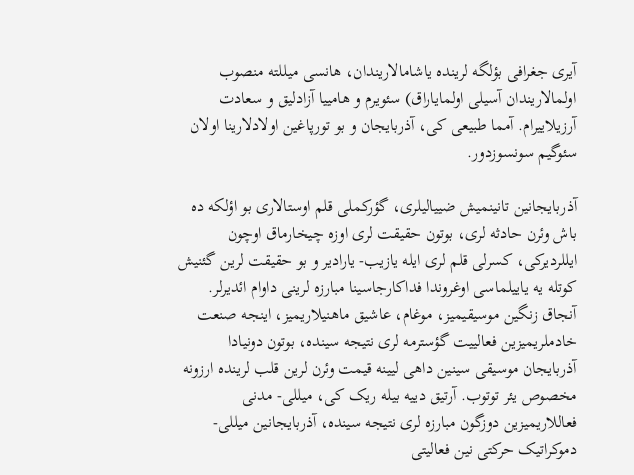آيری جغرافی بؤلگه لرينده ياشامالاريندان، هانسی ميللته منصوب اولمالاريندان آسيلی اولماياراق) سئويرم و هامييا آزادليق و سعادت آرزيلاييرام. آمما طبيعی کی، آذربايجان و بو تورپاغين اولادلارينا اولان سئوگيم سونسوزدور.

آذربايجانين تانينميش ضيياليلری، گؤرکملی قلم اوستالاری بو اؤلکه ده باش وئرن حادثه لری، بوتون حقيقت لری اوزه چيخارماق اوچون ايللرديرکی، کسرلی قلم لری ايله يازيب- يارادير و بو حقيقت لرين گئنيش کوتله يه ياييلماسی اوغروندا فداکارجاسينا مبارزه لرينی داوام ائديرلر. آنجاق زنگين موسيقيميز، موغام، عاشيق ماهنيلاريميز، اينجه صنعت خادملريميزين فعالييت گؤسترمه لری نتيجه سينده، بوتون دونيادا آذربايجان موسيقی سينين داهی ليينه قيمت وئرن لرين قلب لرينده ارزونه مخصوص يئر توتوب. آرتيق دييه بيله ريک کی، ميللی- مدنی فعاللاريميزين دوزگون مبارزه لری نتيجه سينده، آذربايجانين ميللی- دموکراتيک حرکتی نين فعاليتی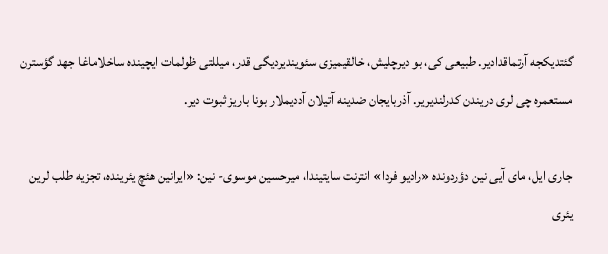گئتديکجه آرتماقدادير. طبيعی کی، بو ديرچليش، خالقيميزی سئوينديرديگی قدر، ميللتی ظولمات ايچينده ساخلاماغا جهد گؤسترن مستعمره چی لری دريندن کدرلنديرير. آذربايجان ضدينه آتيلان آدديملار بونا باريز ثبوت دير.

جاری ايل، مای آيی نين دؤردونده «راديو فردا» انترنت سايتيندا، ميرحسين موسوی- نين: «ايرانين هئچ يئرينده، تجزيه طلب لرين يئری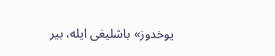يوخدوز» باشليغی ايله، بير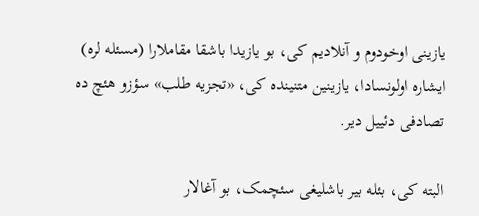يازينی اوخودوم و آنلاديم کی، بو يازيدا باشقا مقاملارا (مسئله لره) ايشاره اولونسادا، يازينين متنينده کی، «تجزيه طلب» سؤزو هئچ ده تصادفی دئييل دير.

البته کی، بئله بير باشليغی سئچمک، بو آغالار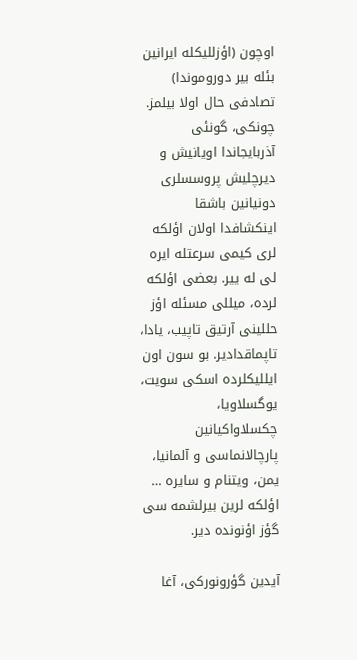اوچون (اؤزلليکله ايرانين بئله بير دوروموندا) تصادفی حال اولا بيلمز. چونکی، گونئی آذربايجاندا اويانيش و ديرچليش پروسسلری دونيانين باشقا اينکشافدا اولان اؤلکه لری کيمی سرعتله ايره لی له يير. بعضی اؤلکه لرده، ميللی مسئله اؤز حللينی آرتيق تاپيب، يادا، تاپماقدادير. بو سون اون ايلليکلرده اسکی سويت، يوگسلاويا، چکسلاواکيانين پارچالانماسی و آلمانيا، يمن، ويتنام و سايره … اؤلکه لرين بيرلشمه سی گؤز اؤنونده دير.

آيدين گؤرونورکی، آغا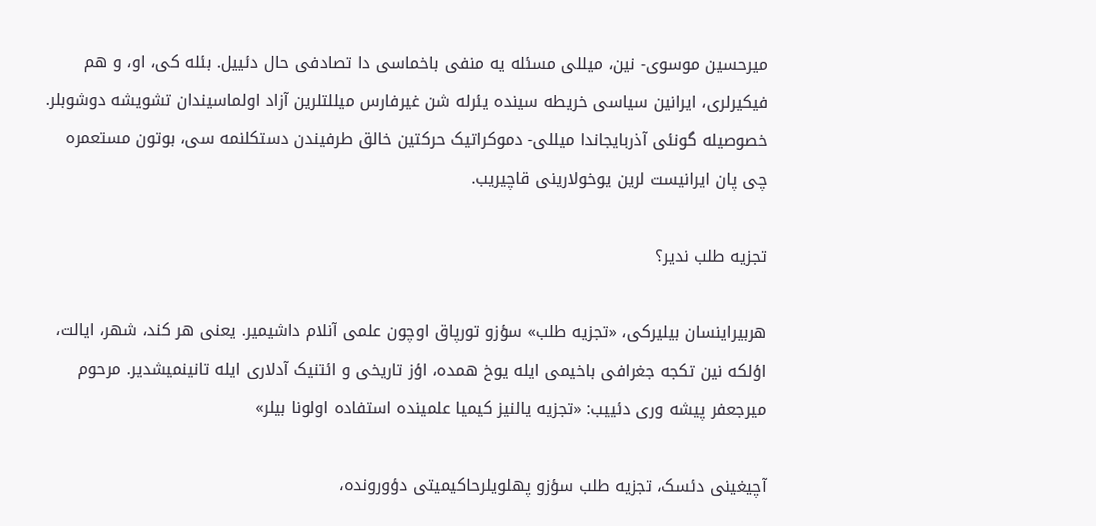ميرحسين موسوی- نين، ميللی مسئله يه منفی باخماسی دا تصادفی حال دئييل. بئله کی، او، و هم فيکيرلری، ايرانين سياسی خريطه سينده يئرله شن غيرفارس ميللتلرين آزاد اولماسيندان تشويشه دوشوبلر. خصوصيله گونئی آذربايجاندا ميللی- دموکراتيک حرکتين خالق طرفيندن دستکلنمه سی، بوتون مستعمره چی پان ايرانيست لرين يوخولارينی قاچيريب.

تجزيه طلب ندير؟

هربيراينسان بيليرکی، «تجزيه طلب» سؤزو تورپاق اوچون علمی آنلام داشيمير. يعنی هر کند، شهر، ايالت، اؤلکه نين تکجه جغرافی باخيمی ايله يوخ همده، اؤز تاريخی و ائتنيک آدلاری ايله تانينميشدير. مرحوم ميرجعفر پيشه وری دئييب: «تجزيه يالنيز کيميا علمينده استفاده اولونا بيلر»

آچيغينی دئسک، تجزيه طلب سؤزو پهلويلرحاکيميتی دؤورونده،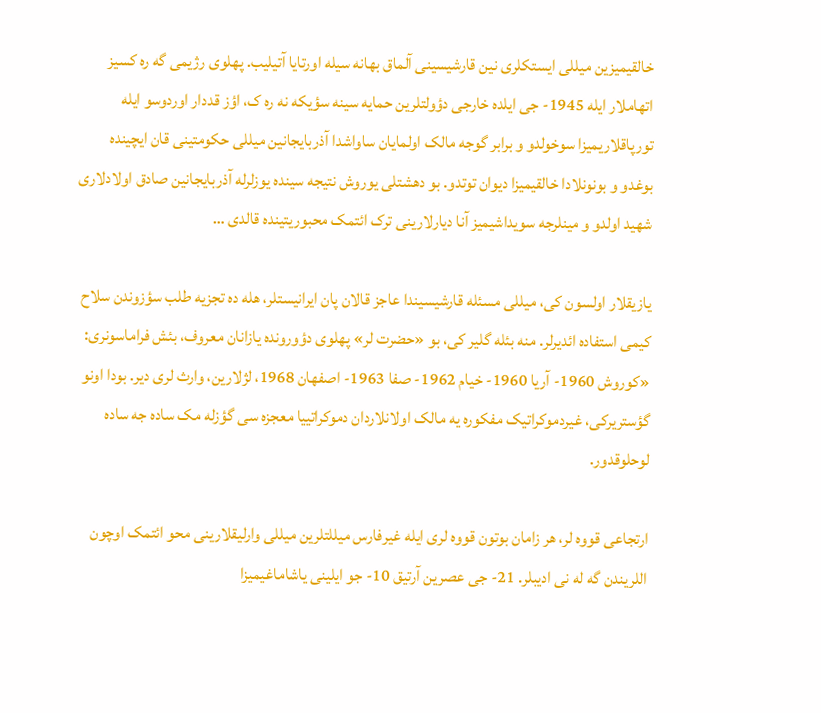خالقيميزين ميللی ايستکلری نين قارشيسينی آلماق بهانه سیله اورتايا آتيليب. پهلوی رژيمی گه ره کسيز اتهاملار ايله 1945- جی ايلده خارجی دؤولتلرين حمايه سينه سؤيکه نه ره ک، اؤز قددار اوردوسو ايله تورپاقلاريميزا سوخولدو و برابر گوجه مالک اولمايان ساواشدا آذربايجانين ميللی حکومتينی قان ايچينده بوغدو و بونونلادا خالقيميزا ديوان توتدو. بو دهشتلی يوروش نتيجه سينده يوزلرله آذربايجانين صادق اولادلاری شهيد اولدو و مينلرجه سويداشيميز آنا ديارلارينی ترک ائتمک محبوريتينده قالدی …

يازيقلار اولسون کی، ميللی مسئله قارشيسيندا عاجز قالان پان ايرانيستلر، هله ده تجزيه طلب سؤزوندن سلاح کيمی استفاده ائديرلر. منه بئله گلير کی، بو «حضرت لر» پهلوی دؤورونده يازانان معروف، بئش فراماسونری: «کوروش 1960- آريا 1960- خيام 1962- صفا 1963- اصفهان 1968، لژلارين، وارث لری دير. بودا اونو گؤستريرکی، غيردموکراتيک مفکوره يه مالک اولانلاردان دموکراتييا معجزه سی گؤزله مک ساده جه ساده لوحلوقدور.

ارتجاعی قووه لر، هر زامان بوتون قووه لری ايله غيرفارس ميللتلرين ميللی وارليقلارينی محو ائتمک اوچون اللريندن گه له نی اديبلر. 21- جی عصرين آرتيق 10- جو ايلينی ياشاماغيميزا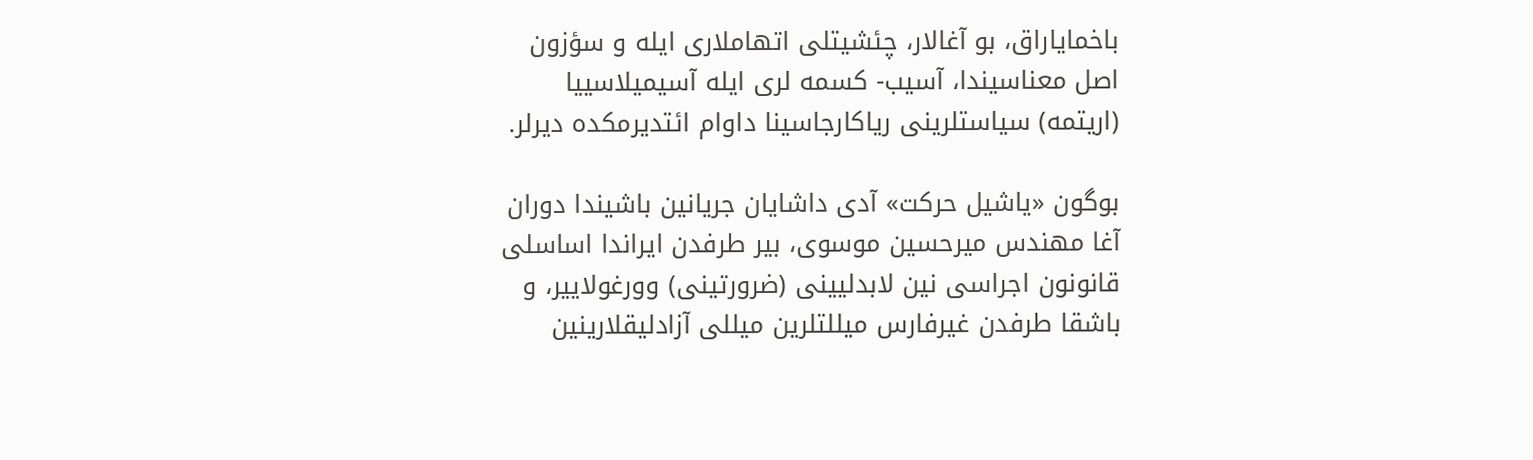باخماياراق، بو آغالار، چئشيتلی اتهاملاری ايله و سؤزون اصل معناسيندا، آسيب- کسمه لری ايله آسيميلاسييا (اريتمه) سياستلرينی رياکارجاسينا داوام ائتديرمکده ديرلر.

بوگون «ياشيل حرکت» آدی داشايان جريانين باشيندا دوران آغا مهندس ميرحسين موسوی، بير طرفدن ايراندا اساسلی قانونون اجراسی نين لابدليينی (ضرورتينی) وورغولايير، و باشقا طرفدن غيرفارس ميللتلرين ميللی آزادليقلارينين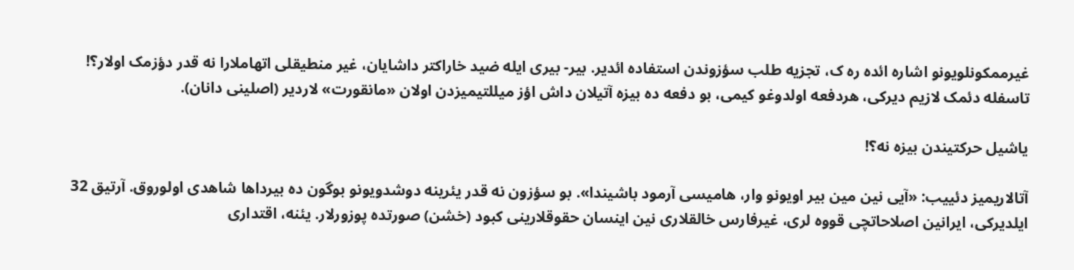غيرممکونلويونو اشاره ائده ره ک، تجزيه طلب سؤزوندن استفاده ائدير. بير- بيری ايله ضيد خاراکتر داشايان، غير منطيقلی اتهاملارا نه قدر دؤزمک اولار؟! تاسفله دئمک لازيم ديرکی، هردفعه اولدوغو کيمی، بو دفعه ده بيزه آتيلان داش اؤز ميللتيميزدن اولان «مانقورت» لاردير (اصلينی دانان).

ياشيل حرکتيندن بيزه نه؟!

آتالاريميز دئييب: «آيی نين مين بير اويونو وار، هاميسی آرمود باشيندا». بو سؤزون نه قدر يئرينه دوشدويونو بوگون ده بيرداها شاهدی اولوروق. آرتيق 32 ايلديرکی، ايرانين اصلاحاتچی قووه لری، غيرفارس خالقلاری نين اينسان حقوقلارينی کبود (خشن) صورتده پوزورلار. يئنه، اقتداری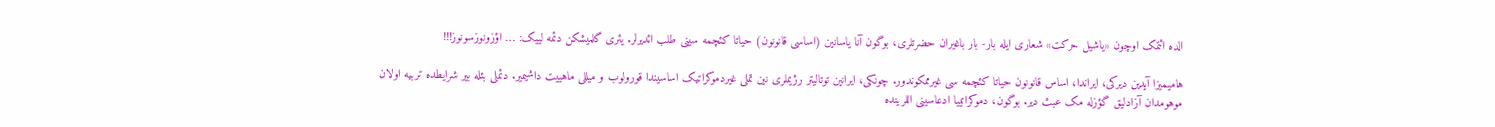الده ائتمک اوچون «ياشيل حرکت» شعاری ايله بار- بار باغيران حضرتلری، بوگون آنا ياسانين (اساسی قانونون) حياتا کئچمه سينی طلب ائديرلر. يئری گلميشکن دئمه لييک: … اؤزونوزسونوز!!!

هاميميزا آيدين ديرکی، ايراندا، اساس قانونون حياتا کئچمه سی غيرممکوندور. چونکی، ايرانين توتاليتر رژيملری نين تملی غيردموکراتيک اساسيندا قورولوب و ميللی ماهييت داشيمير. دئملی بئله بير شرايطده تربيه اولان موهومدان آزادليق گؤزله مک عبث دير. بوگون، دموکراتييا ادعاسينی اللرينده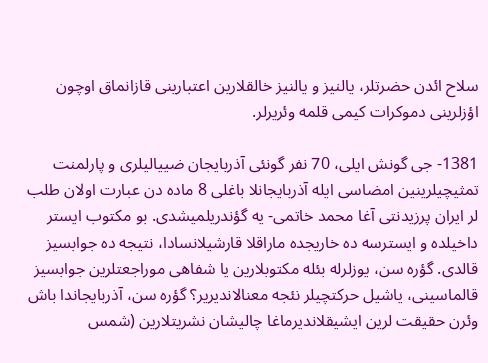سلاح ائدن حضرتلر، يالنيز و يالنيز خالقلارين اعتبارينی قازانماق اوچون اؤزلرينی دموکرات کيمی قلمه وئريرلر.

1381- جی گونش ايلی، 70 نفر گونئی آذربايجان ضيياليلری و پارلمنت تمثيچیلرينين امضاسی ايله آذربايجانلا باغلی 8 ماده دن عبارت اولان طلب لر ايران پرزيدنتی آغا محمد خاتمی- يه گؤندريلميشدی. بو مکتوب ايستر داخيلده و ايسترسه ده خاريجده ماراقلا قارشيلانسادا، نتيجه ده جوابسيز قالدی. گؤره سن، يوزلرله بئله مکتوبلارين يا شفاهی موراجعتلرين جوابسيز قالماسينی، ياشيل حرکتچيلر نئجه معنالانديرير؟ گؤره سن، آذربايجاندا باش وئرن حقيقت لرين ايشيقلانديرماغا چاليشان نشريتلارين (شمس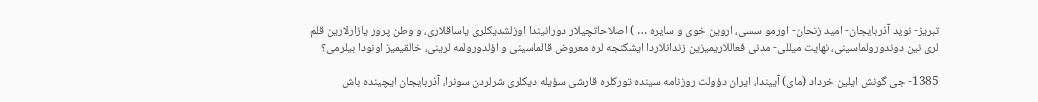تبريز- نويد آذربايجان- اميد زنحان- اورمو سسی، اروين خوی و سايره … ) اصلاحاتچيلار دورانيندا اوزلشديکلری ياساقلاری، و وطن پرور يازارلارين قلم لری نين دوندورولماسينی، نهايت ميللی- مدنی فعاللاريميزين زندانلاردا ايشکنجه لره معروض قالماسينی و اؤلدورولمه لرينی، خالقيميز اونودا بيلرمی؟

1385- جی گونش ايلين خرداد (مای) آييندا، ايران دؤولت روزنامه سينده تورکلره قارشی سؤيله ديکلری شرلردن سونرا، آذربايجان ايچينده باش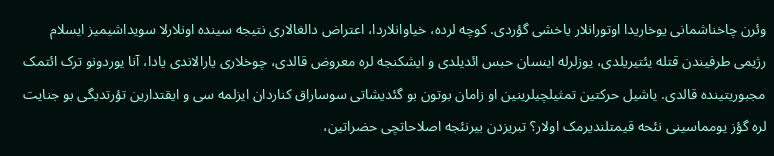وئرن چاخناشمانی يوخاريدا اوتورانلار ياخشی گؤردی. کوچه لرده، خياوانلاردا، اعتراض دالغالاری نتيجه سينده اونلارلا سويداشيميز ايسلام رژيمی طرفيندن قتله يئتيريلدی، يوزلرله اينسان حبس ائديلدی و ايشکنجه لره معروض قالدی، چوخلاری يارالاندی يادا، آنا يوردونو ترک ائتمک مجبوريتينده قالدی. ياشيل حرکتين تمثيلچيلرينين او زامان بوتون بو گئديشاتی سوساراق کناردان ايزلمه سی و ايقتدارين تؤرتديگی بو جنايت لره گؤز يومماسينی نئحه قيمتلنديرمک اولار؟ تبريزدن بيرنئجه اصلاحاتچی حضراتين،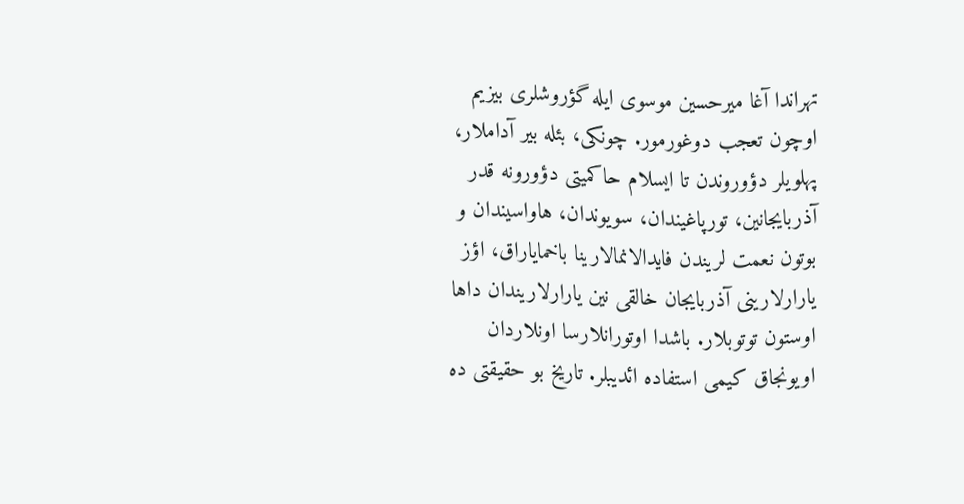تهراندا آغا ميرحسين موسوی ايله گؤروشلری بيزيم اوچون تعجب دوغورمور. چونکی، بئله بير آداملار، پهلويلر دؤوروندن تا ايسلام حاکميتی دؤورونه قدر آذربايجانين، تورپاغيندان، سويوندان، هاواسيندان و بوتون نعمت لريندن فايدالانمالارينا باخماياراق، اؤز يارارلارينی آذربايجان خالقی نين يارارلاريندان داها اوستون توتوبلار. باشدا اوتورانلارسا اونلاردان اويونجاق کيمی استفاده ائديبلر. تاريخ بو حقيقتی ده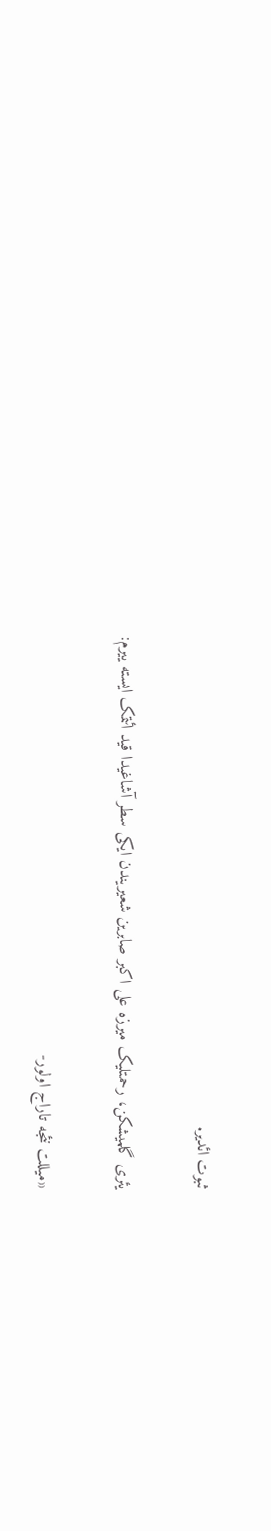ثبوت ائدير.

يئری گلميشکن، رحمتليک ميرزه علی اکبر صابرين شعيريندن ايکی سطر آشاغيدا قيد ائتمک ايسته ييرم:

«ميللت نئجه تاراج اولور-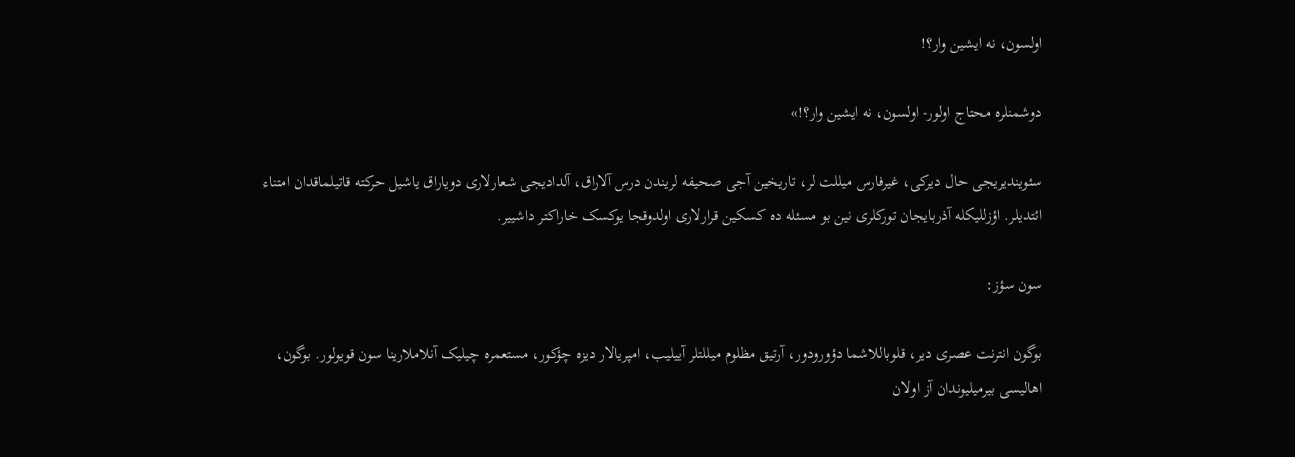اولسون، نه ايشين وار؟!

دوشمنلره محتاج اولور- اولسون، نه ايشين وار؟!»

سئوينديريجی حال ديرکی، غيرفارس ميللت لر، تاريخين آجی صحيفه لريندن درس آلاراق، آلداديجی شعارلاری دوياراق ياشيل حرکته قاتيلماقدان امتناء ائتديلر. اؤزلليکله آذربايجان تورکلری نين بو مسئله ده کسکين قرارلاری اولدوقجا يوکسک خاراکتر داشيير.

سون سؤز:

بوگون انترنت عصری دير، قلوباللاشما دؤورودور، آرتيق مظلوم ميللتلر آييليب، امپريالار ديزه چؤکور، مستعمره چيليک آنلاملارينا سون قويولور. بوگون، اهاليسی بيرميليوندان آز اولان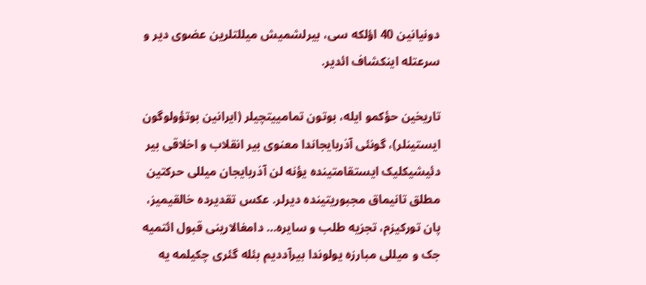دونيانين 40 اؤلکه سی، بيرلشميش ميللتلرين عضوی دير و سرعتله اينکشاف ائدير.

تاريخين حؤکمو ايله، بوتون تمامييتچيلر (ايرانين بوتؤولوگون ايستينلر)، گونئی آذربايجاندا معنوی بير انقلاب و اخلاقی بير دئيشيکليک ايستقامتينده يؤنه لن آذربايجان ميللی حرکتين مطلق تانيماق مجبوريتينده ديرلر. عکس تقديرده خالقيميز، پان تورکيزم، تجزيه طلب و سايره… دامغالارينی قبول ائتميه جک و ميللی مبارزه يولوندا بيرآدديم بئله گئری چکيلمه يه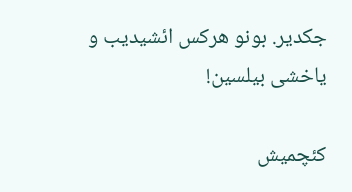جکدير. بونو هرکس ائشيديب و ياخشی بيلسين!

کئچميش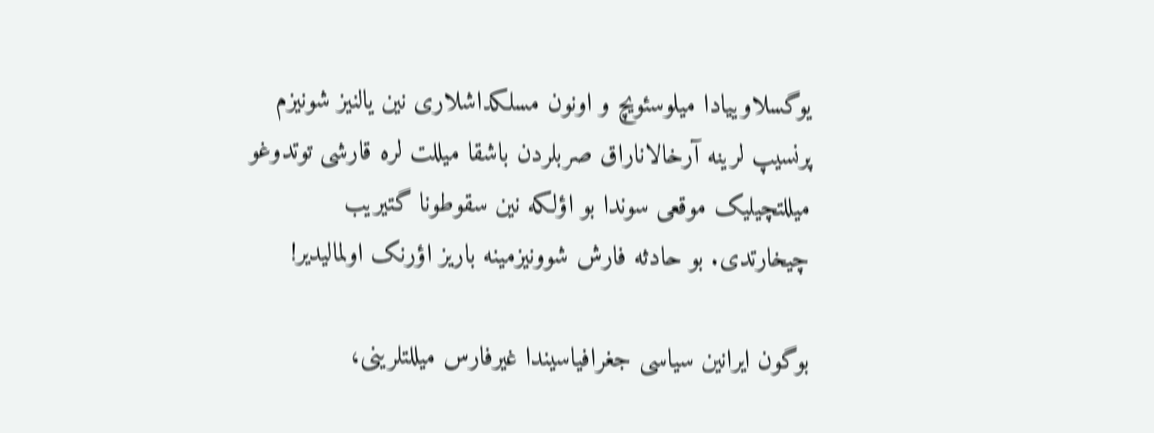يوگسلاوييادا ميلوسئويچ و اونون مسلکداشلاری نين يالنيز شونيزم پرنسيپ لرينه آرخالاناراق صربلردن باشقا ميللت لره قارشی توتدوغو ميللتچيليک موقعی سوندا بو اؤلکه نين سقوطونا گتيريب چيخارتدی. بو حادثه فارش شوونيزمينه باريز اؤرنک اولماليدير!

بوگون ايرانين سياسی جغرافياسيندا غيرفارس ميللتلرينی،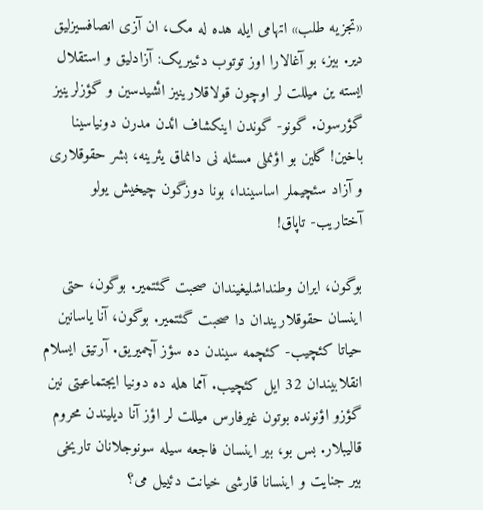«تجزيه طلب» اتهامی ايله هده له مک، ان آزی انصافسيزليق دير. بيز، بو آغالارا اوز توتوب دئييريک: آزادليق و استقلال ايسته ين ميللت لر اوچون قولاقلارينيز ائشيدسين و گؤزلرينيز گؤرسون. گونو- گوندن اينکشاف ائدن مدرن دونياسينا باخين! گلين بو اؤنملی مسئله نی دانماق يئرينه، بشر حقوقلاری و آزاد سئچيملر اساسيندا، بونا دوزگون چيخيش يولو آختاريب- تاپاق!

بوگون، ايران وطنداشليغيندان صحبت گئتمير. بوگون، حتی اينسان حقوقلاريندان دا صحبت گئتمير. بوگون، آنا ياسانين حياتا کئچيب- کئچمه سيندن ده سؤز آچميريق. آرتيق ايسلام انقلابيندان 32 ايل کئچيب. آمما هله ده دونيا ايجتماعيتی نين گؤزو اؤنونده بوتون غيرفارس ميللت لر اؤز آنا ديليندن محروم قاليبلار. بس بو، بير اينسان فاجعه سيله سونوجلانان تاريخی بير جنايت و اينسانا قارشی خيانت دئييل می؟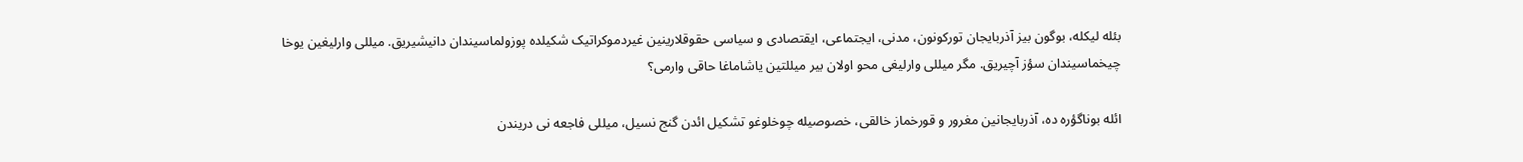بئله ليکله، بوگون بيز آذربايجان تورکونون، مدنی، ايجتماعی، ايقتصادی و سياسی حقوقلارينين غيردموکراتيک شکيلده پوزولماسيندان دانيشيريق. ميللی وارليغين يوخا چيخماسيندان سؤز آچيريق. مگر ميللی وارليغی محو اولان بير ميللتين ياشاماغا حاقی وارمی؟

ائله بوناگؤره ده، آذربايجانين مغرور و قورخماز خالقی، خصوصيله چوخلوغو تشکيل ائدن گنج نسيل، ميللی فاجعه نی دريندن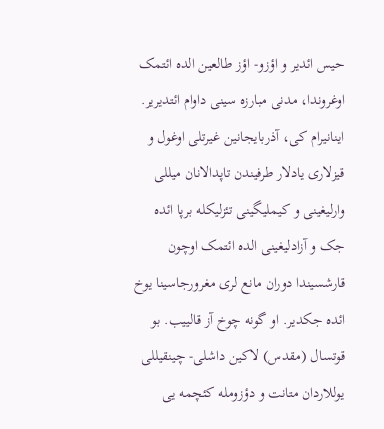حيس ائدير و اؤزو- اؤز طالعين الده ائتمک اوغروندا، مدنی مبارزه سينی داوام ائتديرير. اينانيرام کی، آذربايجانين غيرتلی اوغول و قيزلاری يادلار طرفيندن تاپدالانان ميللی وارليغينی و کيمليگينی تئزليکله برپا ائده جک و آزادليغينی الده ائتمک اوچون قارشسيندا دوران مانع لری مغرورجاسينا يوخ ائده جکدير. او گونه چوخ آز قالييب. بو قوتسال (مقدس) لاکين داشلی- چينقيللی يوللاردان متانت و دؤزومله کئچمه يی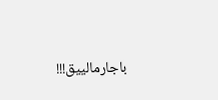باجارمالييق!!!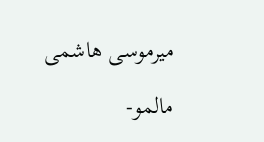ميرموسی هاشمی

مالمو-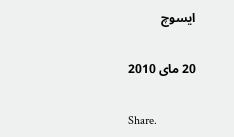ايسوچ

20 مای 2010

Share.